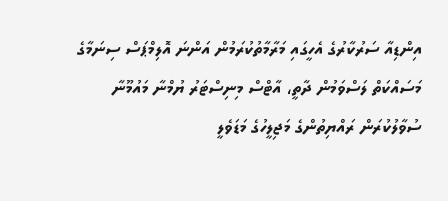އިންޑިއާ ސަރުކާރުގެ އެހީގައި މަރާމާތުކުރަމުން އަންނަ އޮލިމްޕަސް ސިނަމާގެ މަސައްކަތް ލަސްވަމުން ދާތީ، އާޓްސް މިނިސްޓަރު ޔުމްނާ މައުމޫނާ ސުވާލުކުރަން ރައްޔިތުންގެ މަޖިލީހުގެ މަޑަވެލީ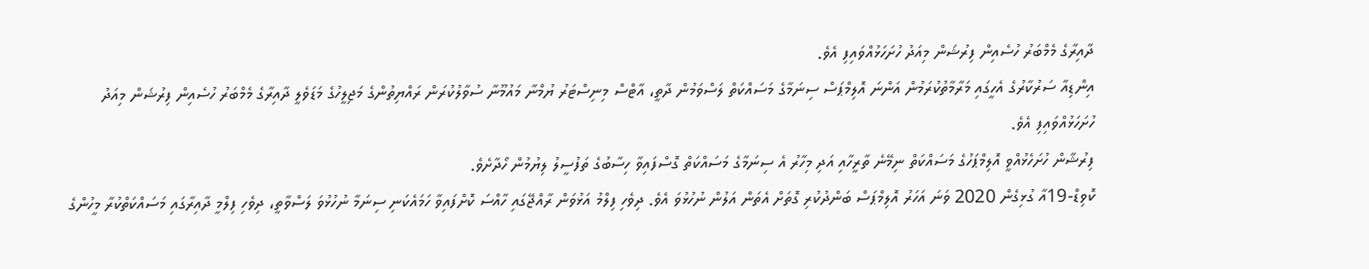ދާއިރާގެ މެމްބަރު ހުސެއިން ފިރުޝަން މިއަދު ހުށަހަޅުއްވައިފި އެވެ.
އިންޑިއާ ސަރުކާރުގެ އެހީގައި މަރާމާތުކުރަމުން އަންނަ އޮލިމްޕަސް ސިނަމާގެ މަސައްކަތް ލަސްވަމުން ދާތީ، އާޓްސް މިނިސްޓަރު ޔުމްނާ މައުމޫނާ ސުވާލުކުރަން ރައްޔިތުންގެ މަޖިލީހުގެ މަޑަވެލީ ދާއިރާގެ މެމްބަރު ހުސެއިން ފިރުޝަން މިއަދު ހުށަހަޅުއްވައިފި އެވެ.
ފިރުޝާން ހުށަހެޅުއްވީ އޮލިމްޕަހުގެ މަސައްކަތް ނިމޭނެ ތާރީހާއި އަދި މިހާރު އެ ސިނަމާގެ މަސައްކަތް ގޮސްފައިވާ ހިސާބުގެ ތަފުސީލު ލިޔުމުން ހޯދާށެވެ.
ކޮވިޑް-19އާ ގުޅިގެން 2020 ވަނަ އަހަރު އޮލިމްޕަސް ބަންދުކުރި ގޮތަށް އެތަން އަލުން ނުހުޅުވަ އެވެ. ދިވެހި ފިލްމު އަޅުވަން ރާއްޖޭގައި ހާއްސަ ކޮށްފައިވާ ހަމައެކަނި ސިނަމާ ނުހުޅުވަ ލަސްވާތީ، ދިވެހި ފިލްމީ ދާއިރާގައި މަސައްކަތްކުރާ މީހުންގެ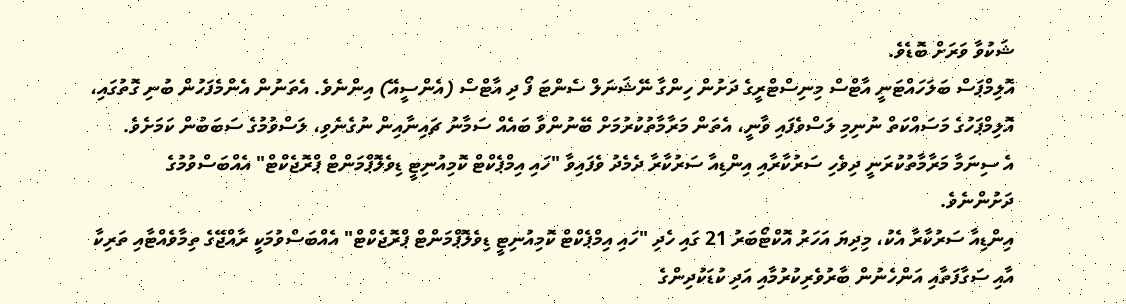ޝަކުވާ ވަރަށް ބޮޑެވެ.
އޮލިމްޕަސް ބަލަހައްޓަނީ އާޓްސް މިނިސްޓްރީގެ ދަށުން ހިންގާ ނޭޝަނަލް ސެންޓަ ފޯ ދި އާޓްސް (އެންސީއޭ) އިންނެވެ. އެތަނުން އެންމެފަހުން ބުނި ގޮތުގައި، އޮލިމްޕަހުގެ މަސައްކަތް ނުނިމި ލަސްވެފައި ވާނީ، އެތަން މަރާމާތުކުރުމަށް ބޭނުންވާ ބައެއް ސަމާނު ޗައިނާއިން ނުގެނެވި، ލަސްވުމުގެ ސަބަބުން ކަމަށެވެ.
އެ ސިނަމާ މަރާމާތުކުރަނީ ދިވެހި ސަރުކާރާއި އިންޑިއާ ސަރުކާރާ ދެމެދު ވެފައިވާ "ހައި އިމްޕެކްޓް ކޮމިއުނިޓީ ޑިވެލޮޕްމަންޓް ޕްރޮޖެކްޓް" އެއްބަސްވުމުގެ ދަށުންނެވެ.
އިންޑިއާ ސަރުކާރާ އެކު، މިދިޔަ އަހަރު އޮކްޓޯބަރު 21 ގައި ހެދި "ހައި އިމްޕެކްޓް ކޮމިއުނިޓީ ޑިވެލޮޕްމަންޓް ޕްރޮޖެކްޓް" އެއްބަސްވުމަކީ ރާއްޖޭގެ ތިމާވެއްޓާއި ތަރިކާ އާއި ސަގާފަތާއި އަންހެނުން ބާރުވެރިކުރުމާއި އަދި ކުޑަކުދިންގެ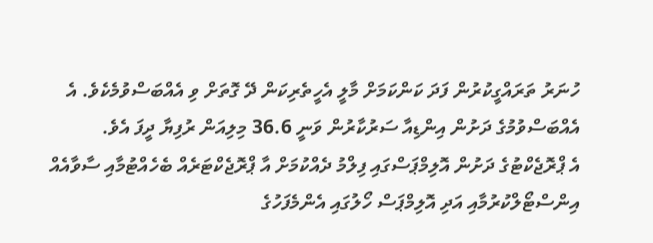ހުނަރު ތަރައްގީކުރުން ފަދަ ކަންކަމަށް މާލީ އެހީތެރިކަން ދޭ ގޮތަށް ވި އެއްބަސްވުމެކެވެ. އެ އެއްބަސްވުމުގެ ދަށުން އިންޑިއާ ސަރުކާރުން ވަނީ 36.6 މިލިއަން ރުފިޔާ ދީފަ އެވެ.
އެ ޕްރޮޖެކްޓުގެ ދަށުން އޮލިމްޕަސްގައި ފިލްމު ދެއްކުމަށް އާ ޕްރޮޖެކްޓަރެއް ބެހެއްޓުމާއި ސާވާއެއް އިންސްޓޯލްކުރުމާއި އަދި އޮލިމްޕަސް ހޯލުގައި އެންމެފަހުގެ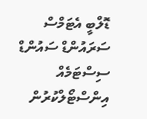ޑޮލްބީ އެޓަމްސް ސަރައުންޑް ސައުންޑް ސިސްޓަމެއް އިންސްޓޯލްކުރުން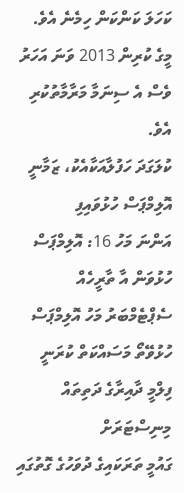ކަހަލަ ކަންކަން ހިމެނެ އެވެ.
މީގެ ކުރިން 2013 ވަނަ އަހަރު ވެސް އެ ސިނަމާ މަރާމާތުކުރި އެވެ.
ކުލަގަދަ ހަފުލާއަކާއެކު، ޒަމާނީ އޮލިމްޕަސް ހުޅުވައިފި
އަންނަ މަހު 16: އޮލިމްޕަސް ހުޅުވަން އާ ތާރީހެއް
ސެޕްޓެމްބަރު މަހު އޮލިމްޕަސް ހުޅުވޭތޯ މަސައްކަތް ކުރަނީ
ފިލްމީ ދާއިރާގެ ދަތިތައް މިނިސްޓަރަށް
ގައުމީ ތަރަކައިގެ ދުވަހުގެ ގޮތުގައި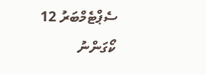ސެޕްޓެމްބަރު 12
ކޯގަންނު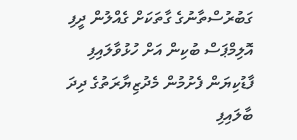ގަބުރުސްތާނުގެ ގާތަކަށް ގެއްލުން ދީފި
އޮލިމްޕަސް ބުކިން އަށް ހުޅުވާލައިފި
ފާޑުކިޔަން ފެށުމުން މެދުޒިޔާރަތުގެ ދިދަ ބާލައިފި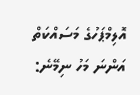އޮލިމްޕަހުގެ މަސައްކަތް އަންނަ މަހު ނިމޭނެ: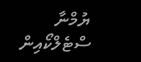ޔުމްނާ
ސްޓެލްކޯއިން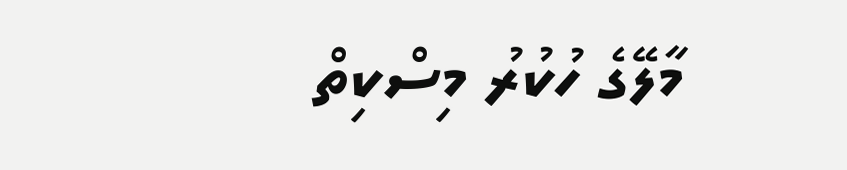މާލޭގެ ހުކުރު މިސްކިތް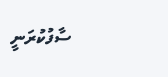ސާފުކުރަނީ